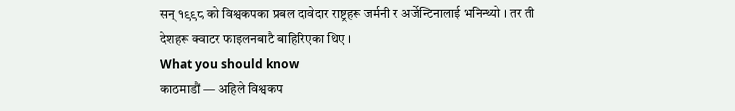सन् १९९८ को विश्वकपका प्रबल दावेदार राष्ट्रहरू जर्मनी र अर्जेन्टिनालाई भनिन्थ्यो । तर ती देशहरू क्वाटर फाइलनबाटै बाहिरिएका थिए ।
What you should know
काठमाडौं — अहिले विश्वकप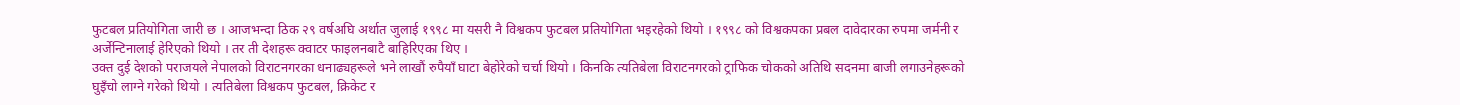फुटबल प्रतियोगिता जारी छ । आजभन्दा ठिक २९ वर्षअघि अर्थात जुलाई १९९८ मा यसरी नै विश्वकप फुटबल प्रतियोगिता भइरहेको थियो । १९९८ को विश्वकपका प्रबल दावेदारका रुपमा जर्मनी र अर्जेन्टिनालाई हेरिएको थियो । तर ती देशहरू क्वाटर फाइलनबाटै बाहिरिएका थिए ।
उक्त दुई देशको पराजयले नेपालको विराटनगरका धनाढ्यहरूले भने लाखौं रुपैयाँ घाटा बेहोरेको चर्चा थियो । किनकि त्यतिबेला विराटनगरको ट्राफिक चोकको अतिथि सदनमा बाजी लगाउनेहरूको घुइँचो लाग्ने गरेको थियो । त्यतिबेला विश्वकप फुटबल, क्रिकेट र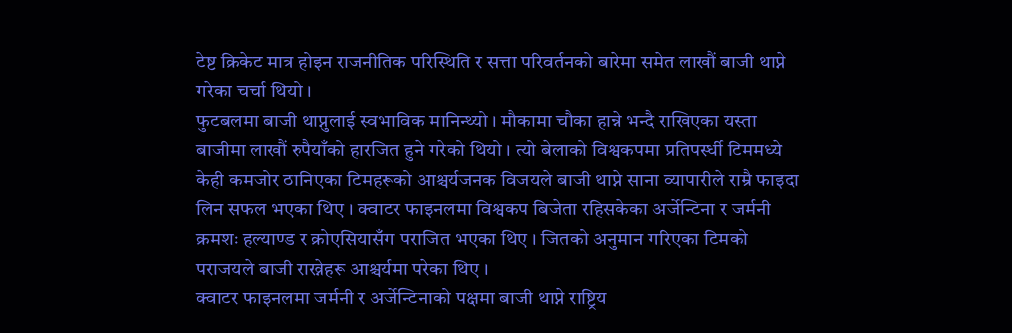टेष्ट क्रिकेट मात्र होइन राजनीतिक परिस्थिति र सत्ता परिवर्तनको बारेमा समेत लाखौं बाजी थाप्ने गरेका चर्चा थियो ।
फुटबलमा बाजी थाप्नुलाई स्वभाविक मानिन्थ्यो । मौकामा चौका हान्ने भन्दै राखिएका यस्ता बाजीमा लाखौं रुपैयाँको हारजित हुने गरेको थियो । त्यो बेलाको विश्वकपमा प्रतिपर्स्धी टिममध्ये केही कमजोर ठानिएका टिमहरूको आश्चर्यजनक विजयले बाजी थाप्ने साना व्यापारीले राम्रै फाइदा लिन सफल भएका थिए । क्वाटर फाइनलमा विश्वकप बिजेता रहिसकेका अर्जेन्टिना र जर्मनी क्रमशः हल्याण्ड र क्रोएसियासँग पराजित भएका थिए । जितको अनुमान गरिएका टिमको पराजयले बाजी राख्नेहरू आश्चर्यमा परेका थिए ।
क्वाटर फाइनलमा जर्मनी र अर्जेन्टिनाको पक्षमा बाजी थाप्ने राष्ट्रिय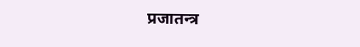प्रजातन्त्र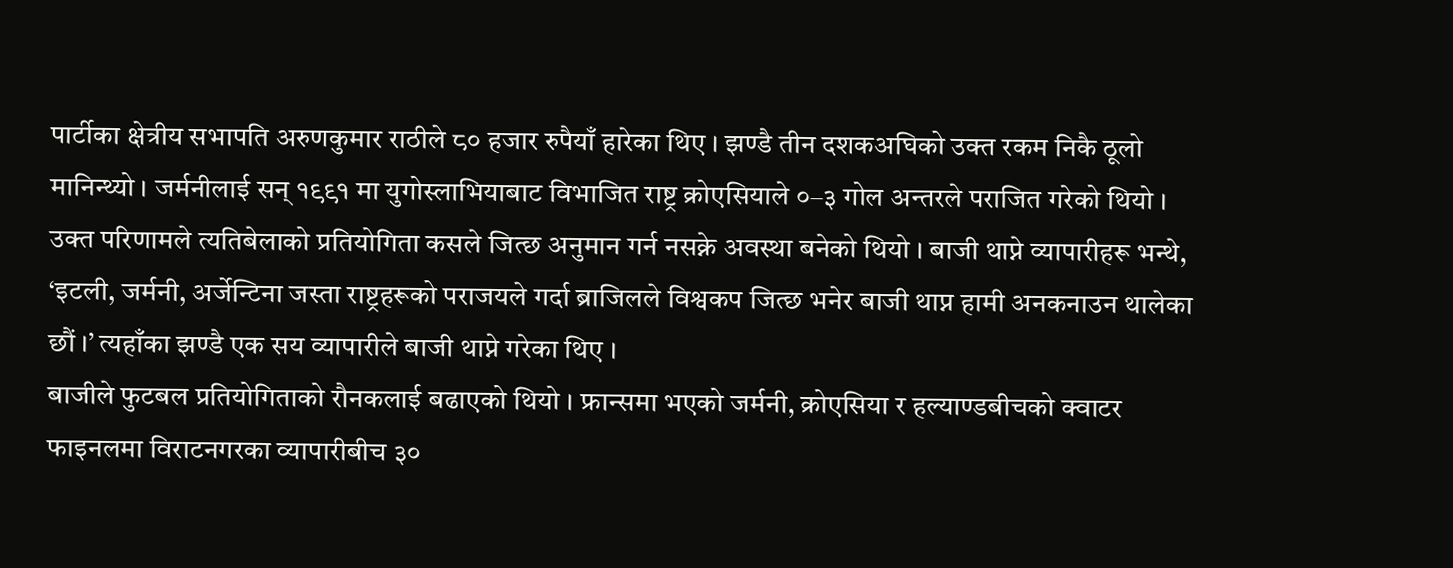पार्टीका क्षेत्रीय सभापति अरुणकुमार राठीले ८० हजार रुपैयाँ हारेका थिए । झण्डै तीन दशकअघिको उक्त रकम निकै ठूलो मानिन्थ्यो । जर्मनीलाई सन् १९९१ मा युगोस्लाभियाबाट विभाजित राष्ट्र क्रोएसियाले ०–३ गोल अन्तरले पराजित गरेको थियो । उक्त परिणामले त्यतिबेलाको प्रतियोगिता कसले जित्छ अनुमान गर्न नसक्ने अवस्था बनेको थियो । बाजी थाप्ने व्यापारीहरू भन्थे, ‘इटली, जर्मनी, अर्जेन्टिना जस्ता राष्ट्रहरूको पराजयले गर्दा ब्राजिलले विश्वकप जित्छ भनेर बाजी थाप्न हामी अनकनाउन थालेका छौं ।’ त्यहाँका झण्डै एक सय व्यापारीले बाजी थाप्ने गरेका थिए ।
बाजीले फुटबल प्रतियोगिताको रौनकलाई बढाएको थियो । फ्रान्समा भएको जर्मनी, क्रोएसिया र हल्याण्डबीचको क्वाटर फाइनलमा विराटनगरका व्यापारीबीच ३०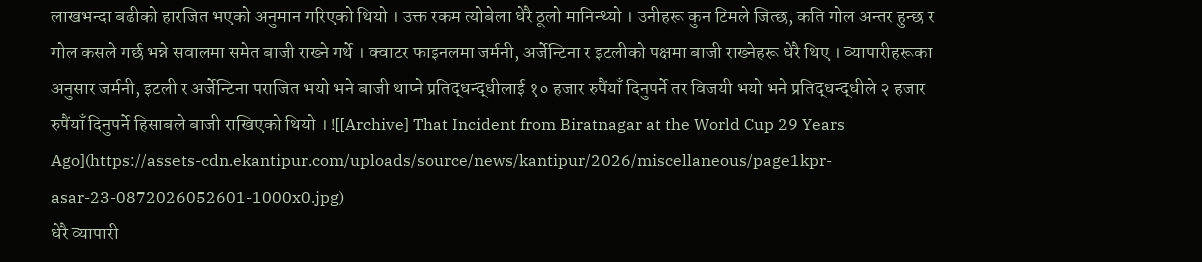लाखभन्दा बढीको हारजित भएको अनुमान गरिएको थियो । उक्त रकम त्योबेला धेरै ठूलो मानिन्थ्यो । उनीहरू कुन टिमले जित्छ, कति गोल अन्तर हुन्छ र गोल कसले गर्छ भन्ने सवालमा समेत बाजी राख्ने गर्थे । क्वाटर फाइनलमा जर्मनी, अर्जेन्टिना र इटलीको पक्षमा बाजी राख्नेहरू धेरै थिए । व्यापारीहरूका अनुसार जर्मनी, इटली र अर्जेन्टिना पराजित भयो भने बाजी थाप्ने प्रतिद्धन्द्धीलाई १० हजार रुपैंयाँ दिनुपर्ने तर विजयी भयो भने प्रतिद्धन्द्धीले २ हजार रुपैंयाँ दिनुपर्ने हिसाबले बाजी राखिएको थियो । ![[Archive] That Incident from Biratnagar at the World Cup 29 Years Ago](https://assets-cdn.ekantipur.com/uploads/source/news/kantipur/2026/miscellaneous/page1kpr-asar-23-0872026052601-1000x0.jpg)
धेरै व्यापारी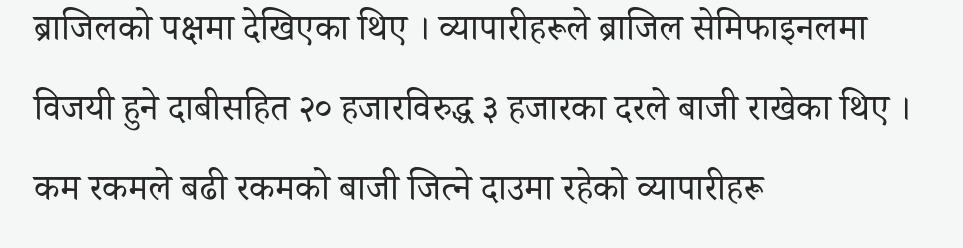ब्राजिलको पक्षमा देखिएका थिए । व्यापारीहरूले ब्राजिल सेमिफाइनलमा विजयी हुने दाबीसहित २० हजारविरुद्ध ३ हजारका दरले बाजी राखेका थिए । कम रकमले बढी रकमको बाजी जित्ने दाउमा रहेको व्यापारीहरू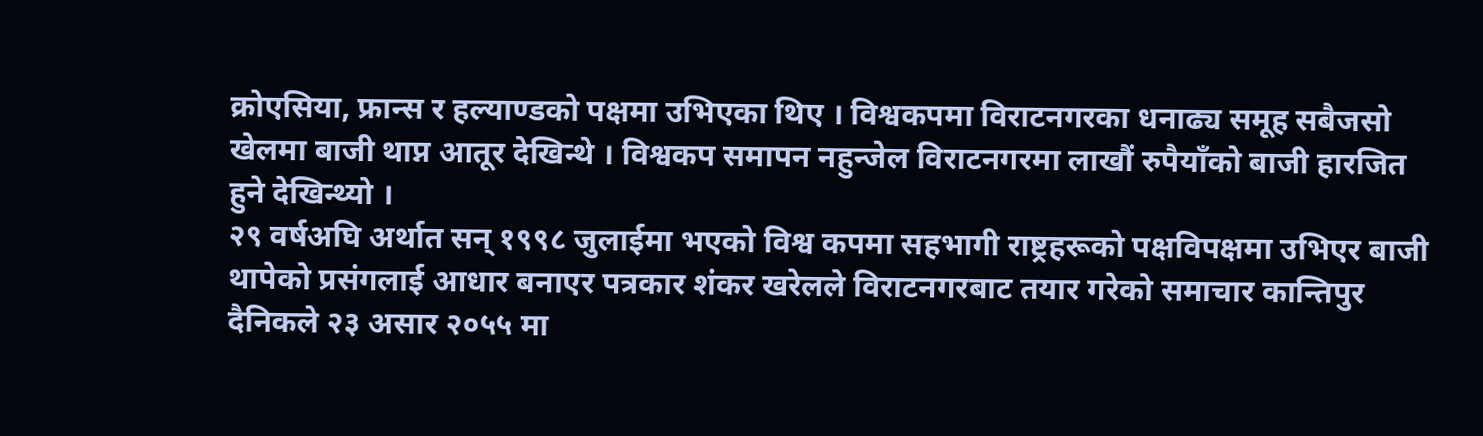क्रोएसिया, फ्रान्स र हल्याण्डको पक्षमा उभिएका थिए । विश्वकपमा विराटनगरका धनाढ्य समूह सबैजसो खेलमा बाजी थाप्न आतूर देखिन्थे । विश्वकप समापन नहुन्जेल विराटनगरमा लाखौं रुपैयाँको बाजी हारजित हुने देखिन्थ्यो ।
२९ वर्षअघि अर्थात सन् १९९८ जुलाईमा भएको विश्व कपमा सहभागी राष्ट्रहरूको पक्षविपक्षमा उभिएर बाजी थापेको प्रसंगलाई आधार बनाएर पत्रकार शंकर खरेलले विराटनगरबाट तयार गरेको समाचार कान्तिपुर दैनिकले २३ असार २०५५ मा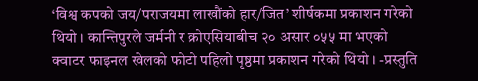‘विश्व कपको जय/पराजयमा लाखौंको हार/जित’ शीर्षकमा प्रकाशन गरेको थियो । कान्तिपुरले जर्मनी र क्रोएसियाबीच २० असार ०५५ मा भएको क्वाटर फाइनल खेलको फोटो पहिलो पृष्ठमा प्रकाशन गरेको थियो । -प्रस्तुति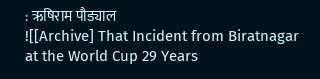: ऋषिराम पौड्याल
![[Archive] That Incident from Biratnagar at the World Cup 29 Years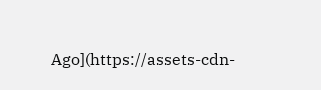Ago](https://assets-cdn-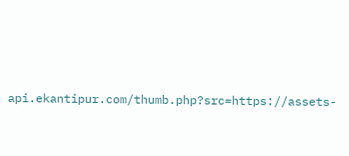api.ekantipur.com/thumb.php?src=https://assets-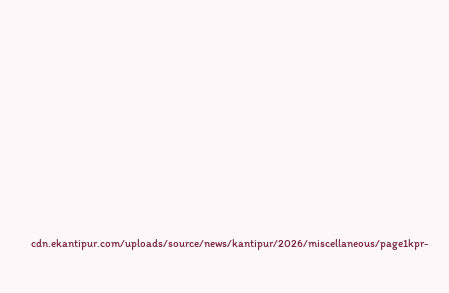cdn.ekantipur.com/uploads/source/news/kantipur/2026/miscellaneous/page1kpr-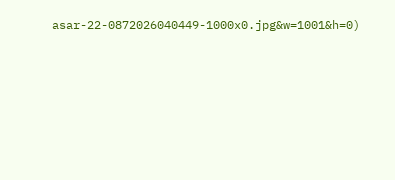asar-22-0872026040449-1000x0.jpg&w=1001&h=0)